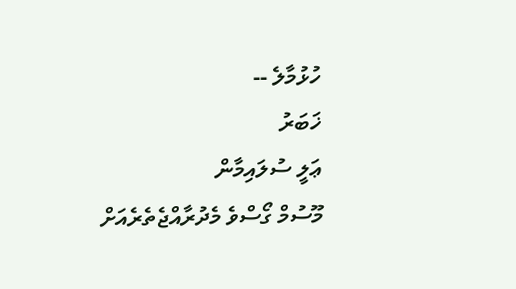ހުޅުމާލެ --
ޚަބަރު
ޢަލީ ސުލައިމާން
މޫސުމް ގޯސްވެ މެދުރާއްޖެތެރެއަށް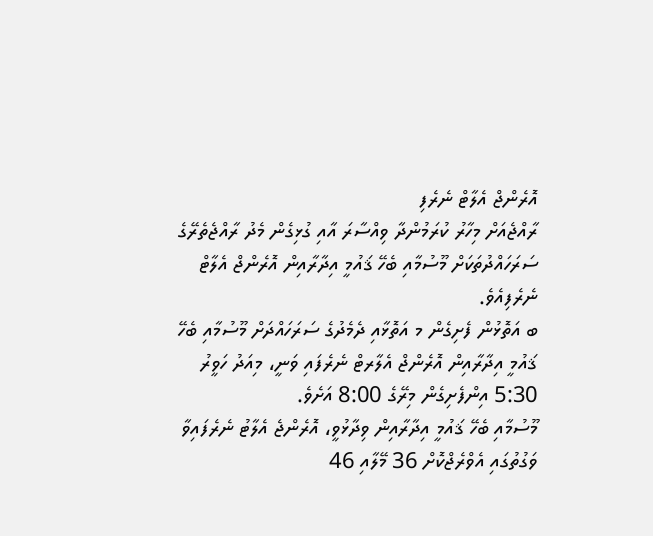އޮރެންޖް އެލާޓް ނެރެފި
ރާއްޖެއަށް މިހާރު ކުރަމުންދާ ވިއްސާރަ އާއި ގުޅިގެން މެދު ރާއްޖެތެރޭގެ ސަރަހައްދުތަކަށް މޫސުމާއި ބެހޭ ޤައުމީ އިދާރާއިން އޮރެންޖް އެލާޓް ނެރެފިއެވެ.
ބ އަތޮޅުން ފެށިގެން މ އަތޮޅާއި ދެމެދުގެ ސަރަހައްދަށް މޫސުމާއި ބެހޭ ޤައުމީ އިދާރާއިން އޮރެންޖް އެލާރޓް ނެރެފައި ވަނީ، މިއަދު ހަވީރު 5:30 އިންފެށިގެން މިރޭގެ 8:00 އަށެވެ.
މޫސުމާއި ބެހޭ ޤައުމީ އިދާރާއިން ވިދާޅުވީ، އޮރެންޖެ އެލާޓު ނެރެފައިވާ ވަގުތުގައި އެވްރެޖްކޮށް 36 މޭލާއި 46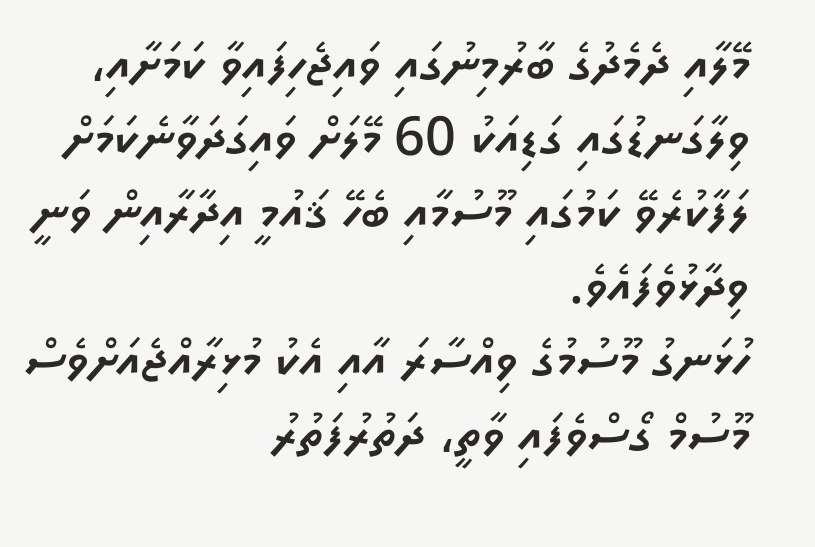މޭލާއި ދެމެދުގެ ބާރުމިނުގައި ވައިޖެހިފައިވާ ކަމަށާއި، ވިލާގަނޑުގައި ގަޑިއަކު 60 މޭލަށް ވައިގަދަވާނެކަމަށް ލަފާކުރެވޭ ކަމުގައި މޫސުމާއި ބެހޭ ޤައުމީ އިދާރާއިން ވަނީ ވިދާޅުވެފައެވެ.
ހުޅަނގު މޫސުމުގެ ވިއްސާރަ އާއި އެކު މުޅިރާއްޖެއަށްވެސް މޫސުމް ގޯސްވެފައި ވާތީ، ދަތުރުފަތުރު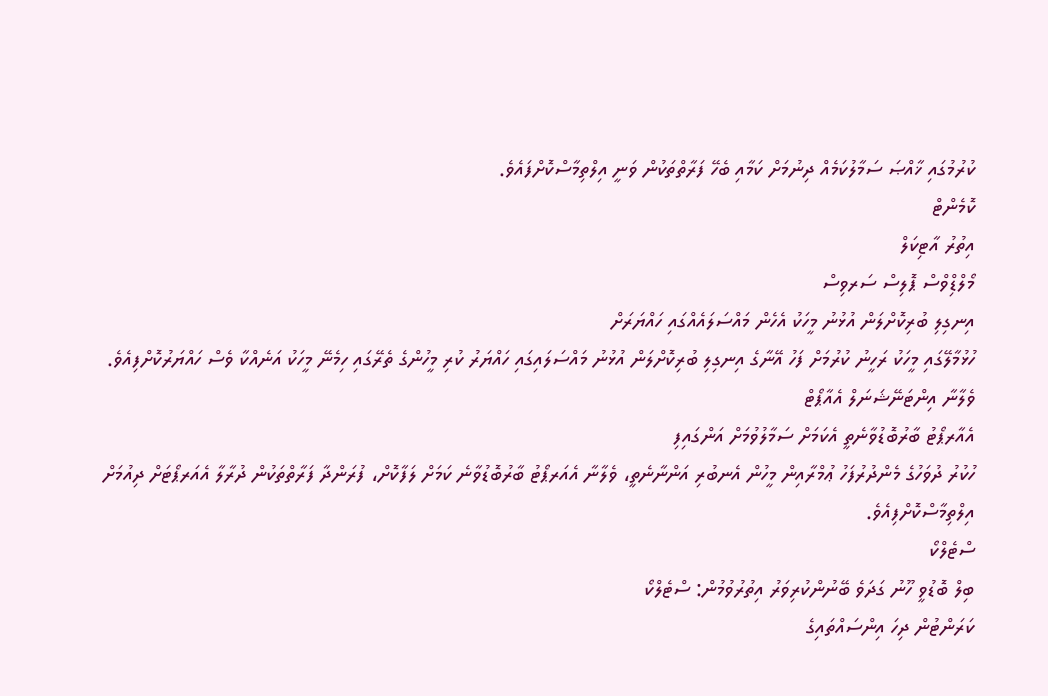ކުރުމުގައި ޚާއްޞަ ސަމާލުކަމެއް ދިނުމަށް ކަމާއި ބެހޭ ފަރާތްތަކުން ވަނީ އިލްތިމާސްކޮށްފައެވެ.
ކޮމެންޓް
އިތުރު އާޓިކަލް
މޯލްޑިްވްސް ޕޮލިސް ސަރވިސް
އިނގިލި ބުރިކޮށްލަން އުޅުނު މީހަކު އެހެން މައްސަލައެއްގައި ހައްޔަރަށް
ހުޅުމާލޭގައި މީހަކު ރަހީނު ކުރުމަށް ފަހު އޭނާގެ އިނގިލި ބުރިކޮށްލަން އުޅުނު މައްސަލައިގައި ހައްޔަރު ކުރި މީހުންގެ ތެރޭގައި ހިމެނޭ މީހަކު އަނެއްކާ ވެސް ހައްޔަރުކޮށްފިއެވެ.
ވެލާނާ އިންޓަނޭޝަނަލް އެއާޕޯޓް
އެއާރޕޯޓު ބާރުބޮޑުވާނެތީ އެކަމަށް ސަމާލުވުމަށް އަންގައިފި
ހުކުރު ދުވަހުގެ މެންދުރުފަހު ޢުމްރާއިން މީހުން އެނބުރި އަންނާނެތީ، ވެލާނާ އެއަރޕޯޓު ބާރުބޮޑުވާނެ ކަމަށް ލަފާކޮށް، ފުރަންދާ ފަރާތްތަކުން ދުރާލާ އެއަރޕޯޓަށް ދިއުމަށް އިލްތިމާސްކޮށްފިއެވެ.
ސްޓެލްކޯ
ބިލް ބޮޑުވީ ހޫނު ގަދަވެ ބޭނުންކުރިވަރު އިތުރުވުމުން: ސްޓެލްކޯ
ކަރަންޓުން ދިހަ އިންސައްތައިގެ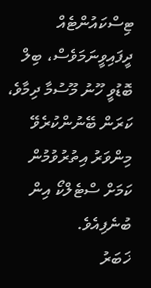ޓިސްކައުންޓެއް ދީފައިވީނަމަވެސް، ބިލް ބޮޑުވީ ހޫނު މޫސުމާ ދިމާވެ، ކަރަން ބޭނުންކުރެވޭ މިންވަރު އިތުރުވުމުން ކަމަށް ސްޓެލްކޯ އިން ބުނެފިއެވެ.
ޚަބަރު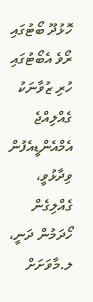ހޮޅުދޫ ބޯޓުގައި ރޯވެ އެބޯޓުގައި ހުރި ޒުވާނަކު ގެއްލިއްޖެ
އެމްއެންޑީއެފުން ވިދާޅުވީ، ގެއްލިގެން ހޯދަމުން ދަނީ، ލ.މާވަށަށް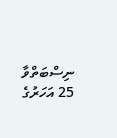ނިސްބަތްވާ 25 އަހަރުގެ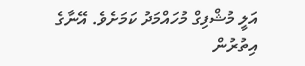އަލީ މުޝްފިގް މުހައްމަދު ކަމަށެވެ. އޭނާގެ އިތުރުން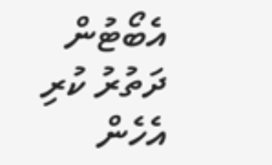އެބޯޓުން ދަތުރު ކުރި އެހެން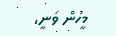މީހުން ވަނީ،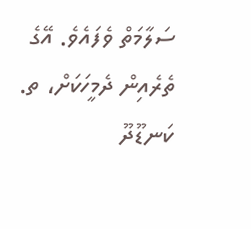ސަލާމަތް ވެފައެވެ. އޭގެ ތެރެއިން ދެމީހަކަށް، ތ. ކަނޑޫދޫ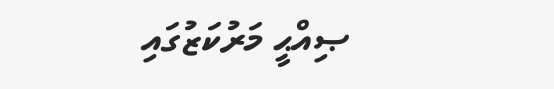ޞިއްޙީ މަރުކަޒުގައި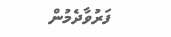ފަރުވާދެމުން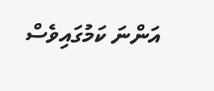އަންނަ ކަމުގައިވެސް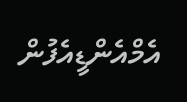އެމްއެންޑީއެފުން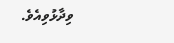ވިދާޅުވިއެވެ.